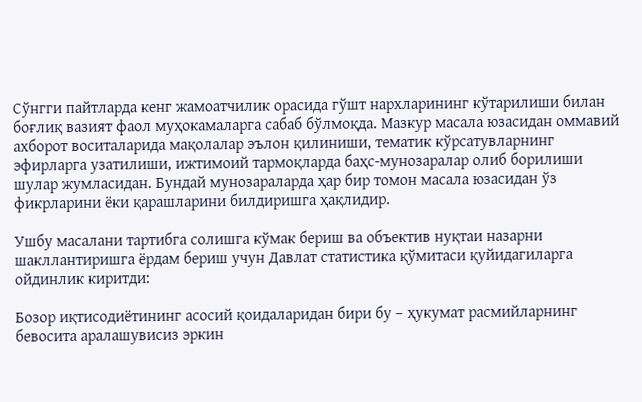Сўнгги пайтларда кенг жамоатчилик орасида гўшт нархларининг кўтарилиши билан боғлиқ вазият фаол муҳокамаларга сабаб бўлмоқда. Мазкур масала юзасидан оммавий ахборот воситаларида мақолалар эълон қилиниши, тематик кўрсатувларнинг эфирларга узатилиши, ижтимоий тармоқларда баҳс-мунозаралар олиб борилиши шулар жумласидан. Бундай мунозараларда ҳар бир томон масала юзасидан ўз фикрларини ёки қарашларини билдиришга ҳақлидир.

Ушбу масалани тартибга солишга кўмак бериш ва объектив нуқтаи назарни шакллантиришга ёрдам бериш учун Давлат статистика қўмитаси қуйидагиларга ойдинлик киритди:

Бозор иқтисодиётининг асосий қоидаларидан бири бу – ҳукумат расмийларнинг бевосита аралашувисиз эркин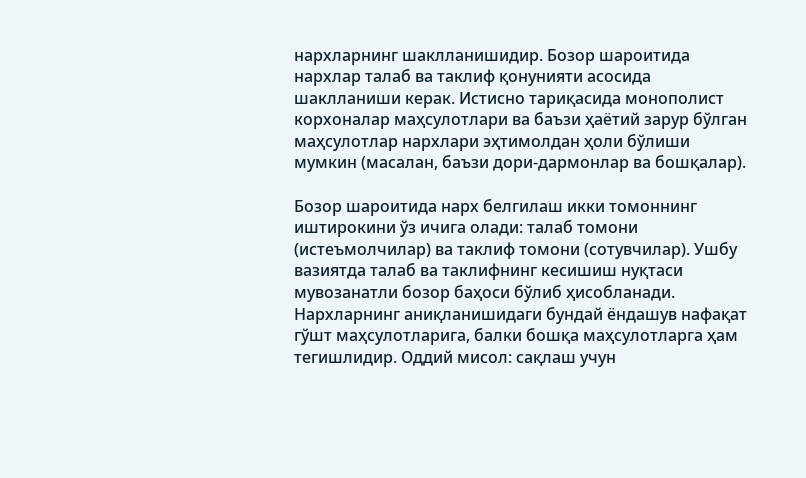нархларнинг шаклланишидир. Бозор шароитида нархлар талаб ва таклиф қонунияти асосида шаклланиши керак. Истисно тариқасида монополист корхоналар маҳсулотлари ва баъзи ҳаётий зарур бўлган маҳсулотлар нархлари эҳтимолдан ҳоли бўлиши мумкин (масалан, баъзи дори-дармонлар ва бошқалар).

Бозор шароитида нарх белгилаш икки томоннинг иштирокини ўз ичига олади: талаб томони (истеъмолчилар) ва таклиф томони (сотувчилар). Ушбу вазиятда талаб ва таклифнинг кесишиш нуқтаси мувозанатли бозор баҳоси бўлиб ҳисобланади. Нархларнинг аниқланишидаги бундай ёндашув нафақат гўшт маҳсулотларига, балки бошқа маҳсулотларга ҳам тегишлидир. Оддий мисол: сақлаш учун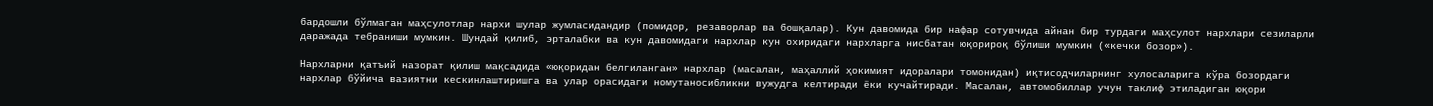бардошли бўлмаган маҳсулотлар нархи шулар жумласидандир (помидор, резаворлар ва бошқалар). Кун давомида бир нафар сотувчида айнан бир турдаги маҳсулот нархлари сезиларли даражада тебраниши мумкин. Шундай қилиб, эрталабки ва кун давомидаги нархлар кун охиридаги нархларга нисбатан юқорироқ бўлиши мумкин («кечки бозор»).

Нархларни қатъий назорат қилиш мақсадида «юқоридан белгиланган» нархлар (масалан, маҳаллий ҳокимият идоралари томонидан) иқтисодчиларнинг хулосаларига кўра бозордаги нархлар бўйича вазиятни кескинлаштиришга ва улар орасидаги номутаносибликни вужудга келтиради ёки кучайтиради. Масалан, автомобиллар учун таклиф этиладиган юқори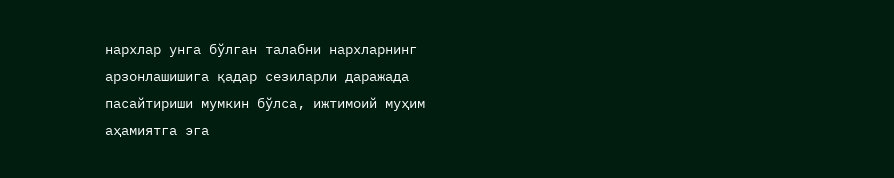нархлар унга бўлган талабни нархларнинг арзонлашишига қадар сезиларли даражада пасайтириши мумкин бўлса, ижтимоий муҳим аҳамиятга эга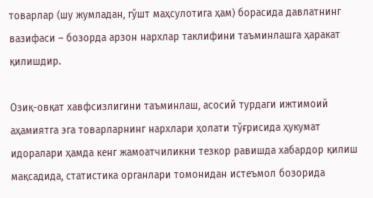товарлар (шу жумладан, гўшт маҳсулотига ҳам) борасида давлатнинг вазифаси – бозорда арзон нархлар таклифини таъминлашга ҳаракат қилишдир.

Озиқ-овқат хавфсизлигини таъминлаш, асосий турдаги ижтимоий аҳамиятга эга товарларнинг нархлари ҳолати тўғрисида ҳукумат идоралари ҳамда кенг жамоатчиликни тезкор равишда хабардор қилиш мақсадида, статистика органлари томонидан истеъмол бозорида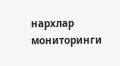нархлар мониторинги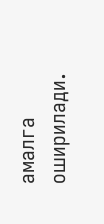амалга оширилади.